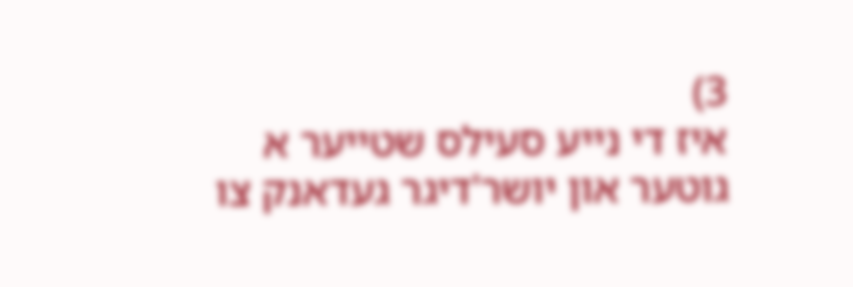3)
איז די נייע סעילס שטייער א גוטער און יושר'דיגר געדאנק צו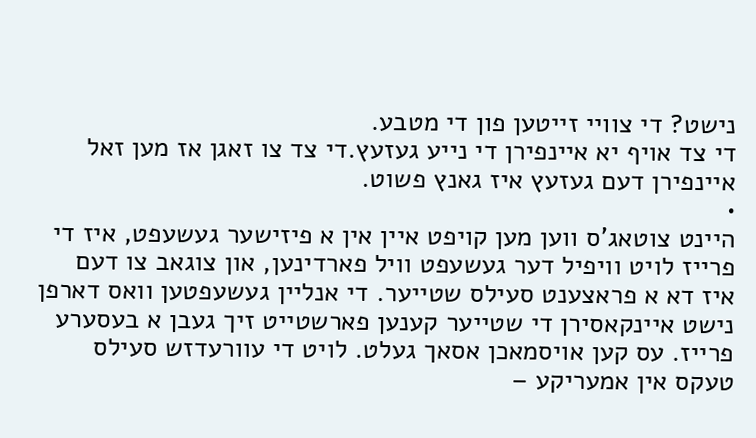נישט? די צוויי זייטען פון די מטבע.
די צד אויף יא איינפירן די נייע געזעץ.די צד צו זאגן אז מען זאל איינפירן דעם געזעץ איז גאנץ פשוט.
•
היינט צוטאג'ס ווען מען קויפט איין אין א פיזישער געשעפט, איז די פרייז לויט וויפיל דער געשעפט וויל פארדינען, און צוגאב צו דעם איז דא א פראצענט סעילס שטייער. די אנליין געשעפטען וואס דארפן נישט איינקאסירן די שטייער קענען פארשטייט זיך געבן א בעסערע פרייז. עס קען אויסמאכן אסאך געלט. לויט די עוורעדזש סעילס טעקס אין אמעריקע –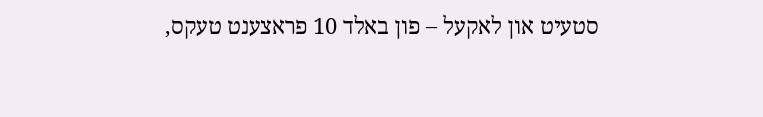סטעיט און לאקעל – פון באלד 10 פראצענט טעקס,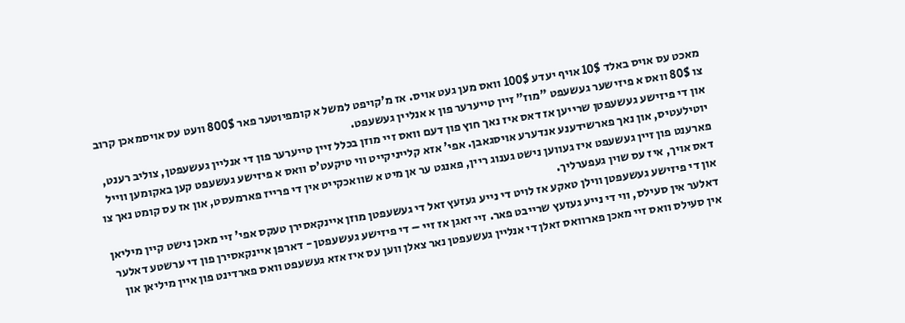מאכט עס אויס באלד 10$ אויף יעדע 100$ וואס מען געט אויס. אז מ'קויפט למשל א קומפיוטער פאר 800$ וועט עס אויסמאכן קרוב צו 80$ וואס א פיזישער געשעפט "מוז" זיין טייערער פון א אנליין געשעפט.
און די פיזישע געשעפטן שרייען אז דאס איז נאך חוץ פון דעם וואס זיי מוזן בכלל זיין טייערער פון די אנליין געשעפטן, צוליב רענט, יוטילעטיס, און נאך פארשידענע אנדערע אויסגאבן. אפי' אזא קלייניקייט ווי טיקעט'ס וואס א פיזישע געשעפט קען באקומען ווייל פארענט פון זיין געשעפט איז געווען נישט גענוג ריין, פאנגט ער אן מיט א שוואכקייט אין די פרייז פארמעסט, און אז עס קומט נאך צו דאס אויך, איז עס שוין געפערליך.
און די פיזישע געשעפטן ווילן טאקע אז לויט די נייע געזעץ זאל די געשעפטן מוזן איינקאסירן טעקס אפי' זיי מאכן נישט קיין מיליאן דאלער אין סעילס, ווי די נייע געזעץ שרייבט פאר. זיי זאגן אז זיי – די פיזישע געשעפטן - דארפן איינקאסירן פון די ערשטע דאלער אין סעילס וואס זיי מאכן פארוואס זאלן די אנליין געשעפטן נאר צאלן ווען עס איז אזא געשעפט וואס פארדינט פון איין מיליאן און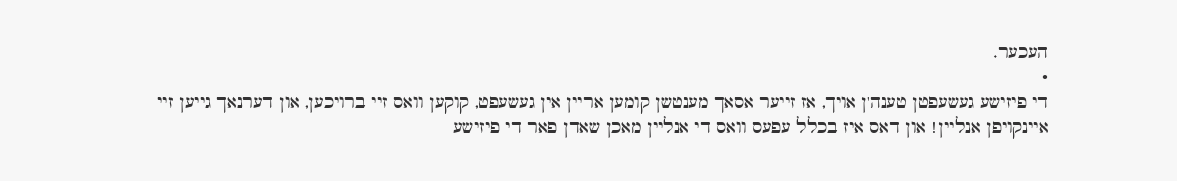העכער.
•
די פיזישע געשעפטן טענה'ן אויך, אז זייער אסאך מענטשן קומען אריין אין געשעפט, קוקען וואס זיי ברויכען, און דערנאך גייען זיי איינקויפן אנליין! און דאס איז בכלל עפעס וואס די אנליין מאכן שאדן פאר די פיזישע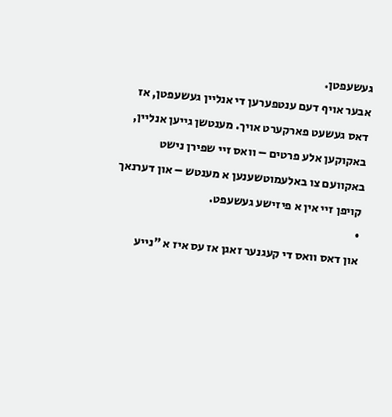געשעפטן.
אבער אויף דעם ענטפערען די אנליין געשעפטן, אז דאס געשעט פארקערט אויך. מענטשן גייען אנליין, באקוקען אלע פרטים – וואס זיי שפירן נישט באקוועם צו באלעמוטשענען א מענטש – און דערנאך קויפן זיי אין א פיזישע געשעפט.
•
און דאס וואס די קעגנער זאגן אז עס איז א "נייע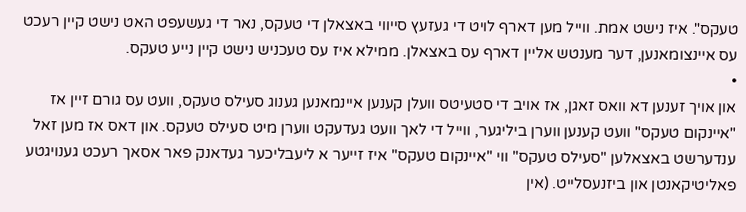טעקס". איז נישט אמת. ווייל מען דארף לויט די געזעץ סייווי באצאלן די טעקס, נאר די געשעפט האט נישט קיין רעכט עס איינצומאנען, דער מענטש אליין דארף עס באצאלן. ממילא איז עס טעכניש נישט קיין נייע טעקס.
•
און אויך זענען דא וואס זאגן, אז אויב די סטעיטס וועלן קענען איינמאנען גענוג סעילס טעקס, וועט עס גורם זיין אז "איינקום טעקס" וועט קענען ווערן ביליגער, ווייל די לאך וועט געדעקט ווערן מיט סעילס טעקס. און דאס אז מען זאל ענדערשט באצאלען "סעילס טעקס" ווי "איינקום טעקס" איז זייער א ליעבליכער געדאנק פאר אסאך רעכט גענויגטע פאליטיקאנטן און ביזנעסלייט. (אין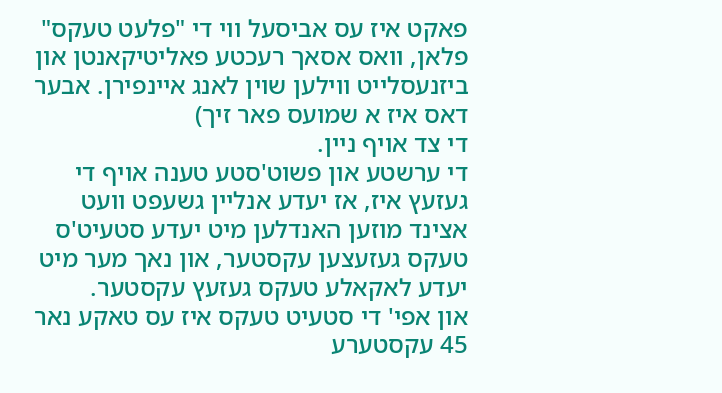פאקט איז עס אביסעל ווי די "פלעט טעקס" פלאן, וואס אסאך רעכטע פאליטיקאנטן און ביזנעסלייט ווילען שוין לאנג איינפירן. אבער דאס איז א שמועס פאר זיך)
די צד אויף ניין.
די ערשטע און פשוט'סטע טענה אויף די געזעץ איז, אז יעדע אנליין גשעפט וועט אצינד מוזען האנדלען מיט יעדע סטעיט'ס טעקס געזעצען עקסטער, און נאך מער מיט יעדע לאקאלע טעקס געזעץ עקסטער.
און אפי' די סטעיט טעקס איז עס טאקע נאר 45 עקסטערע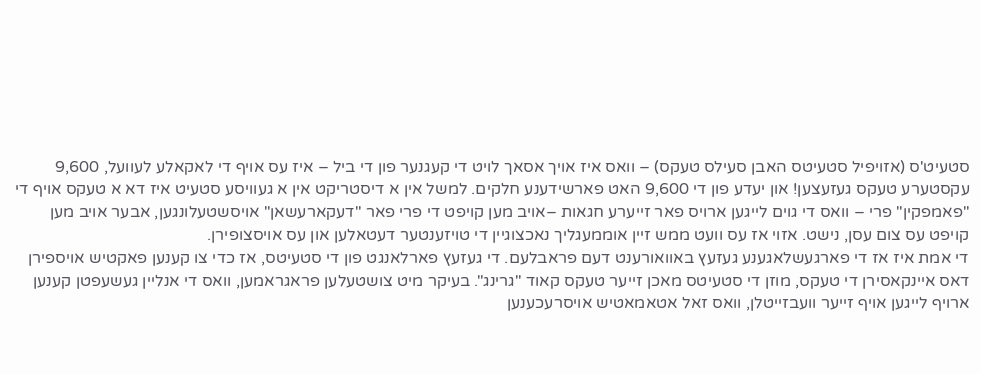סטעיט'ס (אזויפיל סטעיטס האבן סעילס טעקס) – וואס איז אויך אסאך לויט די קעגנער פון די ביל – איז עס אויף די לאקאלע לעוועל, 9,600 עקסטערע טעקס געזעצען! און יעדע פון די 9,600 האט פארשידענע חלקים. למשל אין א דיסטריקט אין א געוויסע סטעיט איז דא א טעקס אויף די "פאמפקין" פרי – וואס די גוים לייגען ארויס פאר זייערע חגאות –אויב מען קויפט די פרי פאר "דעקארעשאן" אויסשטעלונגען, אבער אויב מען קויפט עס צום עסן, נישט. אזוי אז עס וועט ממש זיין אוממעגליך נאכצוגיין די טויזענטער דעטאלען און עס אויסצופירן.
די אמת איז אז די פארגעשלאגענע געזעץ באוואורענט דעם פראבלעם. די געזעץ פארלאנגט פון די סטעיטס, אז כדי צו קענען פאקטיש אויספירן דאס איינקאסירן די טעקס, מוזן די סטעיטס מאכן זייער טעקס קאוד "גרינג". בעיקר מיט צושטעלען פראגראמען, וואס די אנליין געשעפטן קענען ארויף לייגען אויף זייער וועבזייטלן, וואס זאל אטאמאטיש אויסרעכענען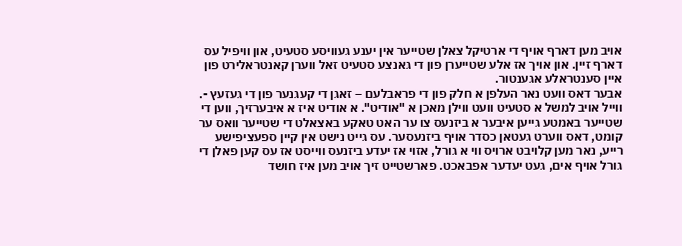אויב מען דארף אויף די ארטיקל צאלן שטייער אין יענע געוויסע סטעיט, און וויפיל עס דארף זיין. און אויך אז אלע שטייערן פון די גאנצע סטעיט זאל ווערן קאנטראלירט פון איין סענטראלע אגענטור.
אבער דאס וועט נאר העלפן א חלק פון די פראבלעם – זאגן די קעגנער פון די געזעץ -. ווייל אויב למשל א סטעיט וועט ווילן מאכן א "אודיט". א אודיט איז א איבערזיך, ווען די שטייער באמטע גייען איבער א ביזנעס צו ער האט טאקע באצאלט די שטייער וואס ער קומט, דאס ווערט געטאן כסדר אויף ביזנעסער. עס גייט נישט אין קיין ספעציפישע רייע, נאר מען קלויבט ארויס ווי א גורל, אזוי אז יעדע ביזנעס ווייסט אז עס קען פאלן די גורל אויף אים, געט יעדער אפבאכט. פארשטייט זיך אויב מען איז חושד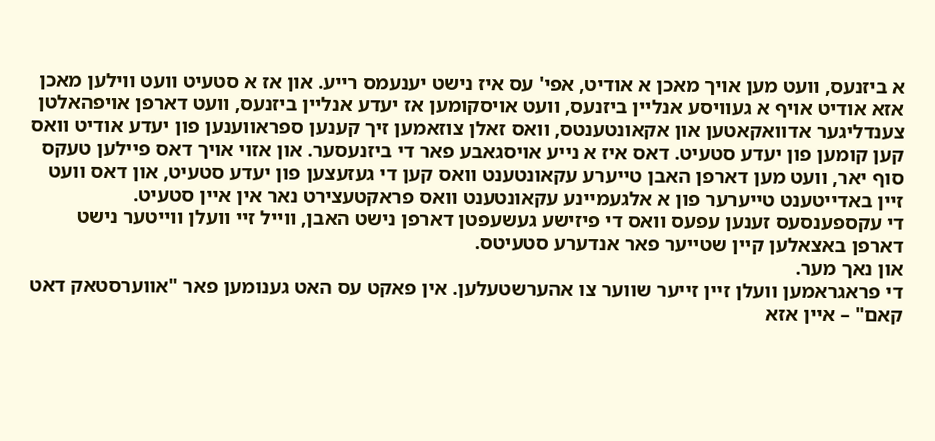א ביזנעס, וועט מען אויך מאכן א אודיט, אפי' עס איז נישט יענעמס רייע. און אז א סטעיט וועט ווילען מאכן אזא אודיט אויף א געוויסע אנליין ביזנעס, וועט אויסקומען אז יעדע אנליין ביזנעס, וועט דארפן אויפהאלטן צענדליגער אדוואקאטען און אקאונטענטס, וואס זאלן צוזאמען זיך קענען ספראווענען פון יעדע אודיט וואס קען קומען פון יעדע סטעיט. דאס איז א נייע אויסגאבע פאר די ביזנעסער. און אזוי אויך דאס פיילען טעקס סוף יאר, וועט מען דארפן האבן טייערע עקאונטענט וואס קען די געזעצען פון יעדע סטעיט, און דאס וועט זיין באדייטענט טייערער פון א אלגעמיינע עקאונטענט וואס פראקטעצירט נאר אין איין סטעיט.
די עקספענסעס זענען עפעס וואס די פיזישע געשעפטן דארפן נישט האבן, ווייל זיי וועלן ווייטער נישט דארפן באצאלען קיין שטייער פאר אנדערע סטעיטס.
און נאך מער.
די פראגראמען וועלן זיין זייער שווער צו אהערשטעלען. אין פאקט עס האט גענומען פאר "אווערסטאק דאט קאם" – איין אזא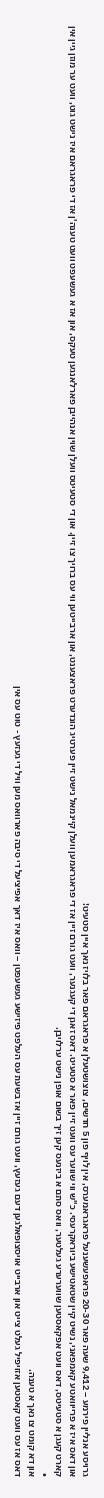גרויסע אנליין פירמע – 9,412 שעה פאר 20-30 פראפעשענעל פראגראמערס, אין לויף פון 5 חדשים, צוצושטעלן א פראגראם פאר בלויז נאך איין סטעיט!
און דאס איז א פרייוואטע קאמפאני, נשיט קיין שטאטישע ביוראקרעסי. כ"ש ווי שווער עס וועט זיין פאר א סטעיט. דאס זאגן די קעגנער, וועט גורם זיין אז די פראגראמען וועלן קיינמאל נישט זיין פערטיג הונדערט פראצענט, און ארבייטען ווי עס ברויך צו זיין. און די סטעיטס וועלן שוין אנהייבן פארלאנגען טעקס, און אז א געשעפט וועט טענה'ן אז די פראגראם איז נישט גוט, וועט ער מוזן גיין אין קארט קעגן א סטעיטס, דאס וועט אפקאסטען שווערערע געלטער, וואס סתם א ביזנעס קען זיך בשום אופן נישט ערלויבן.
•
און דא קומט צו נאך א טענה.
דאס אז עס וועט קאסטען אזויפיל געלט צייט און ארבייט אויסצופאלגען דעם געזעץ, וועט גורם זיין אז בשעת עס העלפט פיזישע געשעפטן – וואס איז דאך אפיציעל די סיבה פארוואס מען וויל די געזעץ - טוט עס אין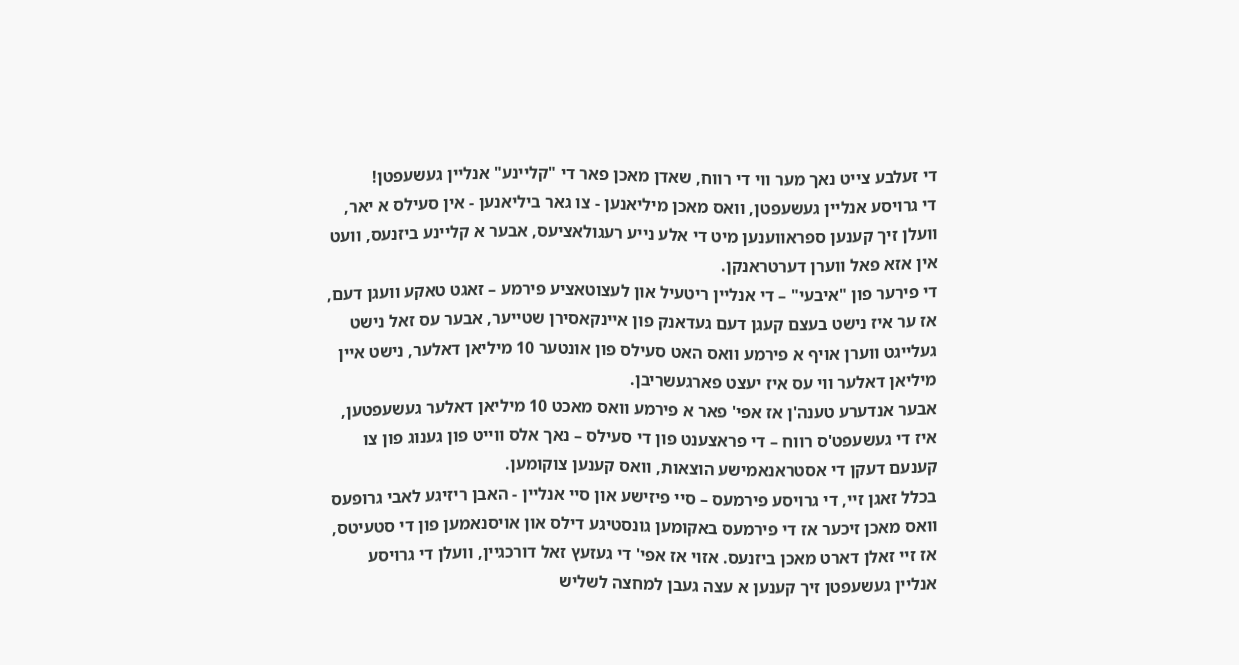די זעלבע צייט נאך מער ווי די רווח, שאדן מאכן פאר די "קליינע" אנליין געשעפטן!
די גרויסע אנליין געשעפטן, וואס מאכן מיליאנען - צו גאר ביליאנען - אין סעילס א יאר, וועלן זיך קענען ספראווענען מיט די אלע נייע רעגולאציעס, אבער א קליינע ביזנעס, וועט אין אזא פאל ווערן דערטראנקן.
די פירער פון "איבעי" – די אנליין ריטעיל און לעצוטאציע פירמע – זאגט טאקע וועגן דעם, אז ער איז נישט בעצם קעגן דעם געדאנק פון איינקאסירן שטייער, אבער עס זאל נישט געלייגט ווערן אויף א פירמע וואס האט סעילס פון אונטער 10 מיליאן דאלער, נישט איין מיליאן דאלער ווי עס איז יעצט פארגעשריבן.
אבער אנדערע טענה'ן אז אפי' פאר א פירמע וואס מאכט 10 מיליאן דאלער געשעפטען, איז די געשעפט'ס רווח – די פראצענט פון די סעילס – נאך אלס ווייט פון גענוג פון צו קענעם דעקן די אסטראנאמישע הוצאות, וואס קענען צוקומען.
בכלל זאגן זיי, די גרויסע פירמעס – סיי פיזישע און סיי אנליין - האבן ריזיגע לאבי גרופעס וואס מאכן זיכער אז די פירמעס באקומען גונסטיגע דילס און אויסנאמען פון די סטעיטס, אז זיי זאלן דארט מאכן ביזנעס. אזוי אז אפי' די געזעץ זאל דורכגיין, וועלן די גרויסע אנליין געשעפטן זיך קענען א עצה געבן למחצה לשליש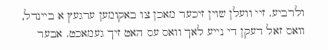ולרביע. זיי וועלן שוין זיכער מאכן צו באקומען ערגעץ א ביינדל, וואס זאל דעקן די נייע לאך וואס עס האט זיך געמאכט. אבער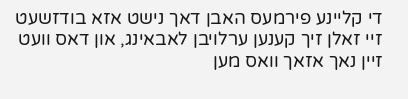די קליינע פירמעס האבן דאך נישט אזא בודזשעט זיי זאלן זיך קענען ערלויבן לאבאינג, און דאס וועט זיין נאך אזאך וואס מען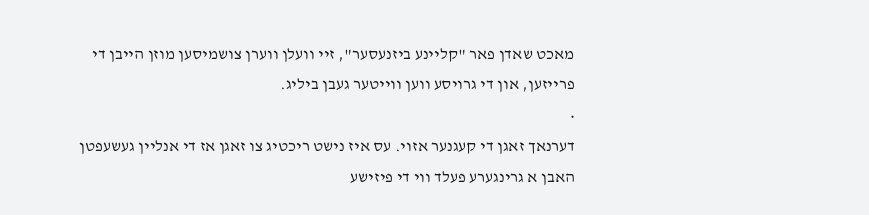מאכט שאדן פאר "קליינע ביזנעסער", זיי וועלן ווערן צושמיסען מוזן הייבן די פרייזען, און די גרויסע ווען ווייטער געבן ביליג.
•
דערנאך זאגן די קעגנער אזוי. עס איז נישט ריכטיג צו זאגן אז די אנליין געשעפטן האבן א גרינגערע פעלד ווי די פיזישע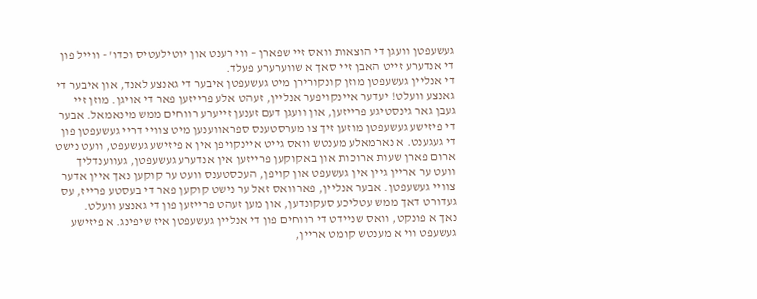געשעפטן וועגן די הוצאות וואס זיי שפארן – ווי רענט און יוטילעטיס וכדו' - ווייל פון די אנדערע זייט האבן זיי סאך א שווערערע פעלד.
די אנליין געשעפטן מוזן קונקורירן מיט געשעפטן איבער די גאנצע לאנד, און איבער די גאנצע וועלט! יעדער איינקויפער אנליין, זעהט אלע פרייזען פאר די אויגן. מוזן זיי געבן גאר גינסטיגע פרייזען, און וועגן דעם זענען זייערע רווחים ממש מינאמאל. אבער די פיזישע געשעפטן מוזען זיך צו מערסטענס ספראווענען מיט צוויי דריי געשעפטן פון די געגענט. א נארמאלע מענטש וואס גייט איינקויפן אין א פיזישע געשעפט, וועט נישט ארום פארן שעות ארוכות און באקוקען פרייזען אין אנדערע געשעפטן, געווענדליך וועט ער אריין גיין אין געשעפט און קויפן, העכסטענס וועט ער קוקען נאך איין אדער צוויי געשעפטן. אבער אנליין, פארוואס זאל ער נישט קוקען פאר די בעסטע פרייז, עס געדורט דאך ממש עטליכע סעקונדען, און מען זעהט פרייזען פון די גאנצע וועלט.
נאך א פונקט, וואס שניידט די רווחים פון די אנליין געשעפטן איז שיפינג. א פיזישע געשעפט ווי א מענטש קומט אריין,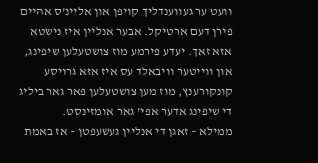וועט ער געווענדליך קויפן און אליינ'ס אהיים פירן דעם ארטיקל. אבער אנליין איז נישטא אזא זאך. יעדע פירמע מוז צושטעלען שיפינג, און ווייטער וויבאלד עס איז אזא גרויסע קונקורענץ, מוז מען צושטעלען פאר גאר ביליג די שיפינג אדער אפי' גאר אומזינסט.
ממילא – זאגן די אנליין געשעפטן – אז באמת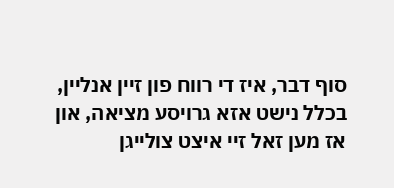סוף דבר, איז די רווח פון זיין אנליין, בכלל נישט אזא גרויסע מציאה, און אז מען זאל זיי איצט צולייגן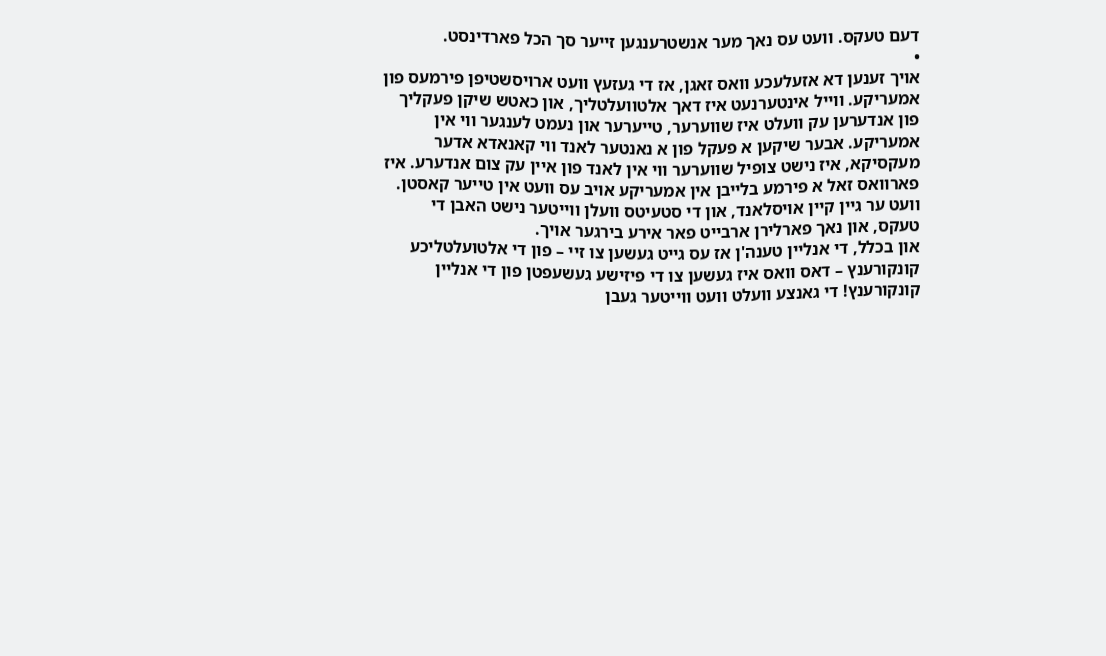דעם טעקס. וועט עס נאך מער אנשטרענגען זייער סך הכל פארדינסט.
•
אויך זענען דא אזעלעכע וואס זאגן, אז די געזעץ וועט ארויסשטיפן פירמעס פון אמעריקע. ווייל אינטערנעט איז דאך אלטוועלטליך, און כאטש שיקן פעקליך פון אנדערען עק וועלט איז שווערער, טייערער און נעמט לענגער ווי אין אמעריקע. אבער שיקען א פעקל פון א נאנטער לאנד ווי קאנאדא אדער מעקסיקא, איז נישט צופיל שווערער ווי אין לאנד פון איין עק צום אנדערע. איז פארוואס זאל א פירמע בלייבן אין אמעריקע אויב עס וועט אין טייער קאסטן. וועט ער גיין קיין אויסלאנד, און די סטעיטס וועלן ווייטער נישט האבן די טעקס, און נאך פארלירן ארבייט פאר אירע בירגער אויך.
און בכלל, די אנליין טענה'ן אז עס גייט געשען צו זיי – פון די אלטועלטליכע קונקורענץ – דאס וואס איז געשען צו די פיזישע געשעפטן פון די אנליין קונקורענץ! די גאנצע וועלט וועט ווייטער געבן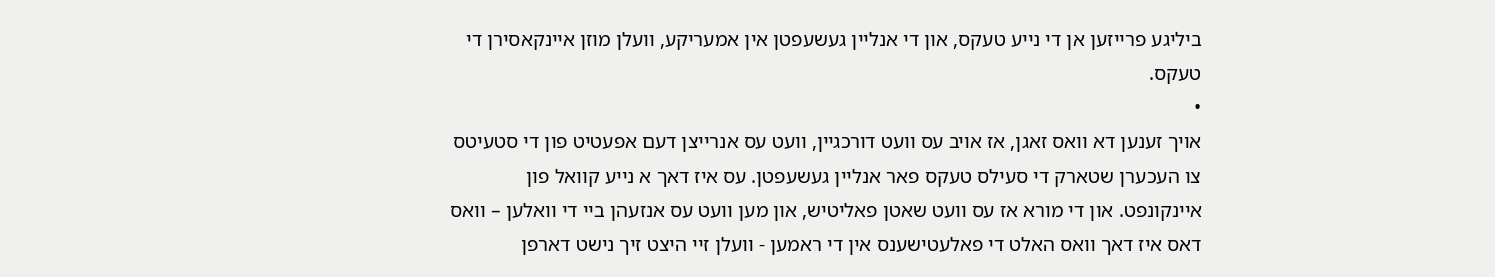ביליגע פרייזען אן די נייע טעקס, און די אנליין געשעפטן אין אמעריקע, וועלן מוזן איינקאסירן די טעקס.
•
אויך זענען דא וואס זאגן, אז אויב עס וועט דורכגיין, וועט עס אנרייצן דעם אפעטיט פון די סטעיטס צו העכערן שטארק די סעילס טעקס פאר אנליין געשעפטן. עס איז דאך א נייע קוואל פון איינקונפט. און די מורא אז עס וועט שאטן פאליטיש, און מען וועט עס אנזעהן ביי די וואלען – וואס דאס איז דאך וואס האלט די פאלעטישענס אין די ראמען - וועלן זיי היצט זיך נישט דארפן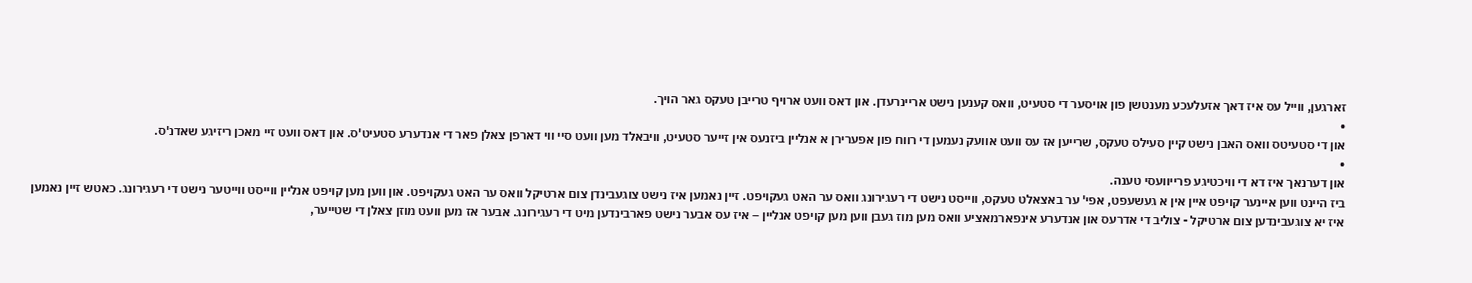זארגען, ווייל עס איז דאך אזעלעכע מענטשן פון אויסער די סטעיט, וואס קענען נישט אריינרעדן. און דאס וועט ארויף טרייבן טעקס גאר הויך.
•
און די סטעיטס וואס האבן נישט קיין סעילס טעקס, שרייען אז עס וועט אוועק נעמען די רווח פון אפערירן א אנליין ביזנעס אין זייער סטעיט, וויבאלד מען וועט סיי ווי דארפן צאלן פאר די אנדערע סטעיט'ס. און דאס וועט זיי מאכן ריזיגע שאדנ'ס.
•
און דערנאך איז דא די וויכטיגע פרייוועסי טענה.
ביז היינט ווען איינער קויפט איין אין א געשעפט, אפי' ער באצאלט טעקס, ווייסט נישט די רעגירונג וואס ער האט געקויפט. זיין נאמען איז נישט צוגעבינדן צום ארטיקל וואס ער האט געקויפט. און ווען מען קויפט אנליין ווייסט ווייטער נישט די רעגירונג. כאטש זיין נאמען איז יא צוגעבינדען צום ארטיקל - צוליב די אדרעס און אנדערע אינפארמאציע וואס מען מוז געבן ווען מען קויפט אנליין – איז עס אבער נישט פארבינדען מיט די רעגירונג. אבער אז מען וועט מוזן צאלן די שטייער,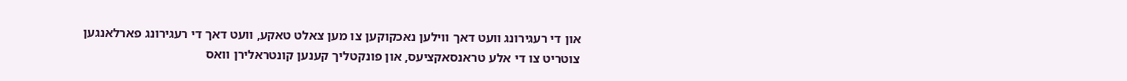און די רעגירונג וועט דאך ווילען נאכקוקען צו מען צאלט טאקע, וועט דאך די רעגירונג פארלאנגען צוטריט צו די אלע טראנסאקציעס, און פונקטליך קענען קונטראלירן וואס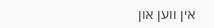אין ווען און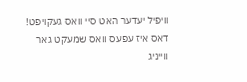וויפיל יעדער האט סיי וואס געקויפט! דאס איז עפעס וואס שמעקט גאר ווייניג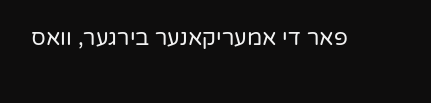פאר די אמעריקאנער בירגער, וואס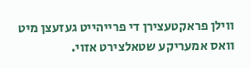ווילן פראקטעצירן די פרייהייט געזעצן מיט וואס אמעריקע שטאלצירט אזוי.